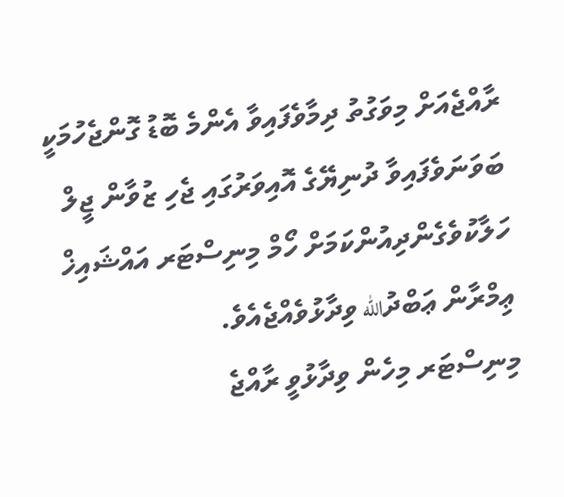ރާއްޖެއަށް މިވަގުތު ދިމާވެފައިވާ އެންމެ ބޮޑު ގޮންޖެހުމަކީ ބަވަނަވެފައިވާ ދުނިޔޭގެ އޮއިވަރުގައި ޖެހި ޒުވާން ޖީލް ހަލާކުވެގެންދިއުންކަމަށް ހޯމް މިނިސްޓަރ އައްޝައިޚް ޢިމްރާން ޢަބްދުالله ވިދާޅުވެއްޖެއެވެ.
މިނިސްޓަރ މިހެން ވިދާޅުވީ ރާއްޖެ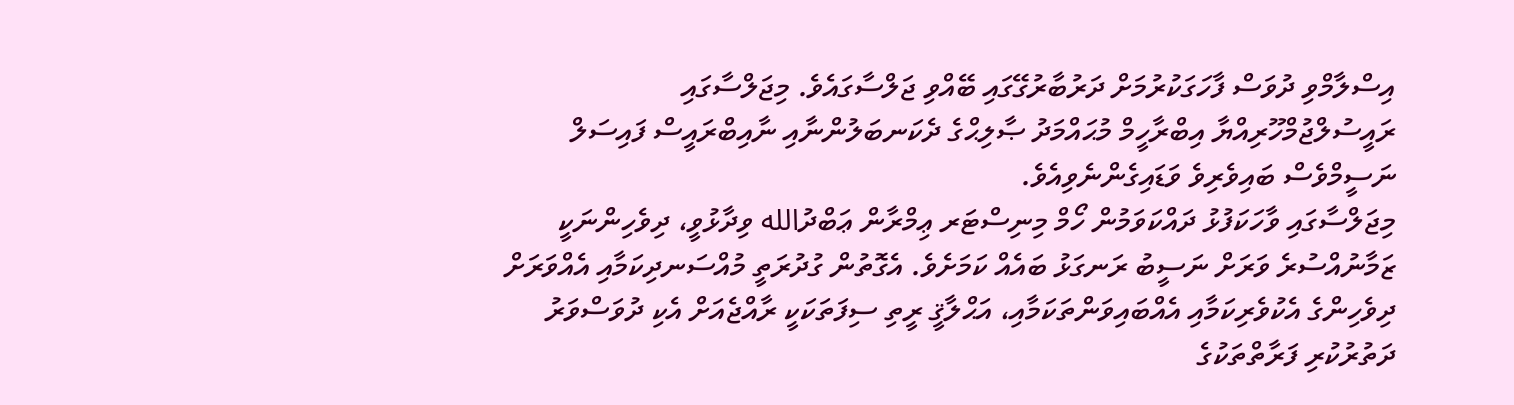އިސްލާމްވި ދުވަސް ފާހަގަކުރުމަށް ދަރުބާރުގޭގައި ބޭއްވި ޖަލްސާގައެވެ. މިޖަލްސާގައި ރައީސުލްޖުމްހޫރިއްޔާ އިބްރާހީމް މުޙައްމަދު ޞާލިޙްގެ ދެކަނބަލުންނާއި ނާއިބްރައީސް ފައިސަލް ނަސީމްވެސް ބައިވެރިވެ ވަޑައިގެންނެވިއެވެ.
މިޖަލްސާގައި ވާހަކަފުޅު ދައްކަވަމުން ހޯމް މިނިސްޓަރ ޢިމްރާން ޢަބްދުالله ވިދާޅުވީ، ދިވެހިންނަކީ ޒަމާނުއްސުރެ ވަރަށް ނަސީބު ރަނގަޅު ބައެއް ކަމަށެވެ. އެގޮތުން ގުދުރަތީ މުއްސަނދިކަމާއި އެއްވަރަށް ދިވެހިންގެ އެކުވެރިކަމާއި އެއްބައިވަންތަކަމާއި، އަޙްލާޤީ ރީތި ސިފަތަކަކީ ރާއްޖެއަށް އެކި ދުވަސްވަރު ދަތުރުކުރި ފަރާތްތަކުގެ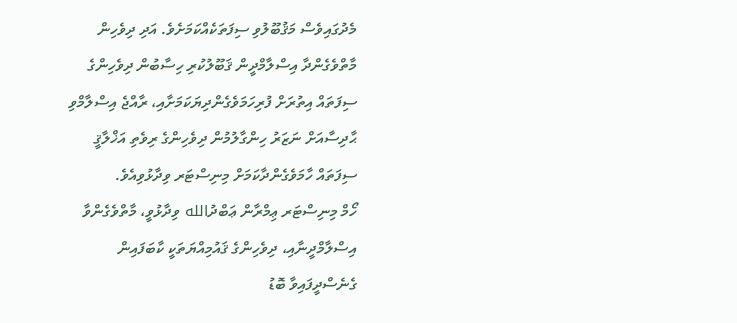މެދުގައިވެސް މަޤުބޫލުވި ސިފަތަކެއްކަމަށެވެ. އަދި ދިވެހިން މާތްވެގެންދާ އިސްލާމްދީން ޤަބޫލުކުރި ހިސާބުން ދިވެހިންގެ ސިފަތައް އިތުރަށް ފުރިހަމަވެގެންދިޔަކަމަށާއި، ރާއްޖެ އިސްލާމްވި ޙާދިސާއަށް ނަޒަރު ހިންގާލުމުން ދިވެހިންގެ ރިވެތި އަޚްލާޤީ ސިފަތައް ހާމަވެގެންދާކަމަށް މިނިސްޓަރ ވިދާޅުވިއެވެ.
ހޯމް މިނިސްޓަރ ޢިމްރާން ޢަބްދުالله ވިދާޅުވީ، މާތްވެގެންވާ އިސްލާމްދީނާއި، ދިވެހިންގެ ޤައުމިއްޔަތަކީ ކާބަފައިން ގެނެސްދީފައިވާ ބޮޑު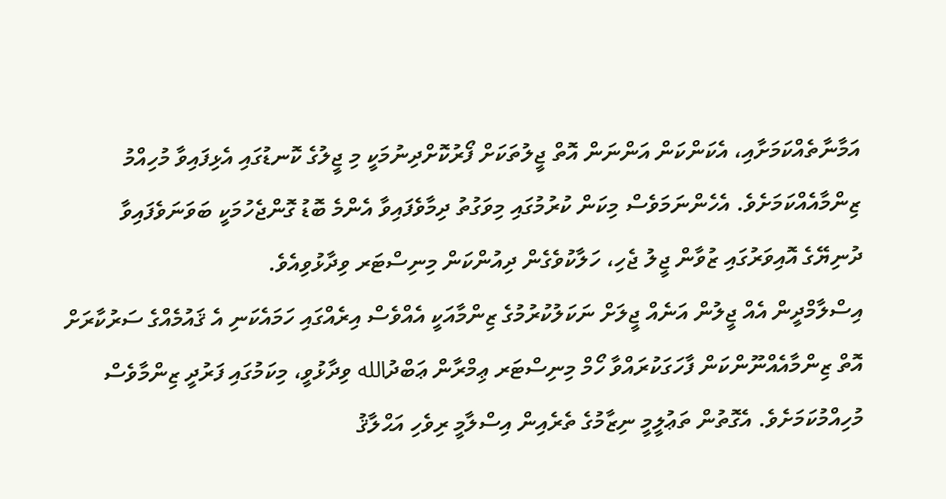އަމާނާތެއްކަމަށާއި، އެކަންކަން އަންނަން އޮތް ޖީލުތަކަށް ފޯރުކޮށްދިނުމަކީ މި ޖީލުގެ ކޮނޑުގައި އެޅިފައިވާ މުހިއްމު ޒިންމާއެއްކަމަށެވެ. އެހެންނަމަވެސް މިކަން ކުރުމުގައި މިވަގުތު ދިމާވެފައިވާ އެންމެ ބޮޑު ގޮންޖެހުމަކީ ބަވަނަވެފައިވާ ދުނިޔޭގެ އޮއިވަރުގައި ޒުވާން ޖީލު ޖެހި، ހަލާކުވެގެން ދިއުންކަން މިނިސްޓަރ ވިދާޅުވިއެވެ.
އިސްލާމްދީން އެއް ޖީލުން އަނެއް ޖީލަށް ނަކަލުކުރުމުގެ ޒިންމާއަކީ އެއްވެސް އިރެއްގައި ހަމައެކަނި އެ ޤައުމެއްގެ ސަރުކާރަށް އޮތް ޒިންމާއެއްނޫންކަން ފާހަގަކުރައްވާ ހޯމް މިނިސްޓަރ ޢިމްރާން ޢަބްދުالله ވިދާޅުވީ، މިކަމުގައި ފަރުދީ ޒިންމާވެސް މުހިއްމުކަމަށެވެ. އެގޮތުން ތަޢުލީމީ ނިޒާމުގެ ތެރެއިން އިސްލާމީ ރިވެހި އަޙްލާޤު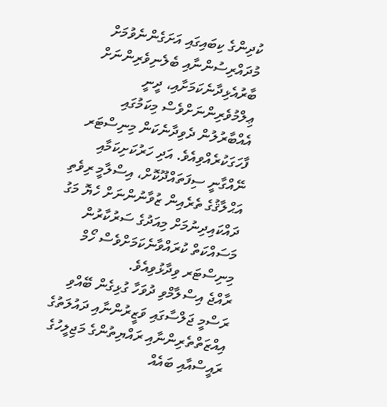ކުދިންގެ ކިބައިގައި އަށަގެންނެވުމަށް މުދައްރިސުންނާއި ބެލެނިވެރިންނަށް ބާރުއެޅިދާނެކަމަށާއި، ދީނީ ޢިލްމުވެރިންނަށްވެސް މިކަމުގައި އެއްބާރުލުން ދެވިދާނެކަން މިނިސްޓަރ ފާހަގަކުރެއްވިއެވެ. އަދި ހަރުކަށިކަމާއި ނޭއްގާނީ ސިފަތައްދޫކޮށް، އިސްލާމީ ރިވެތި އަޙްލާޤުގެ ތެރެއިން ޒުވާނުންނަށް ހެޔޮ މަގު ދައްކައިދިނުމަށް މިއަދުގެ ސަރުކާރުން މަސައްކަތް ކުރައްވާނެކަމަށްވެސް ހޯމް މިނިސްޓަރ ވިދާޅުވިއެވެ.
ރާއްޖެ އިސްލާމްވި ދުވަހާ ގުޅިގެން ބޭއްވި ރަސްމީ ޖަލްސާގައި ވަޒީރުންނާއި ދައުލަތުގެ އިއްޒަތްތެރިންނާއި ރައްޔިތުންގެ މަޖިލީހުގެ ރައީސްއާއި ބައެއް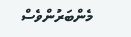މެންބަރުންވެސް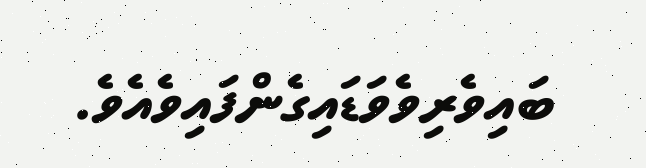ބައިވެރިވެވަޑައިގެންފައިވެއެވެ.